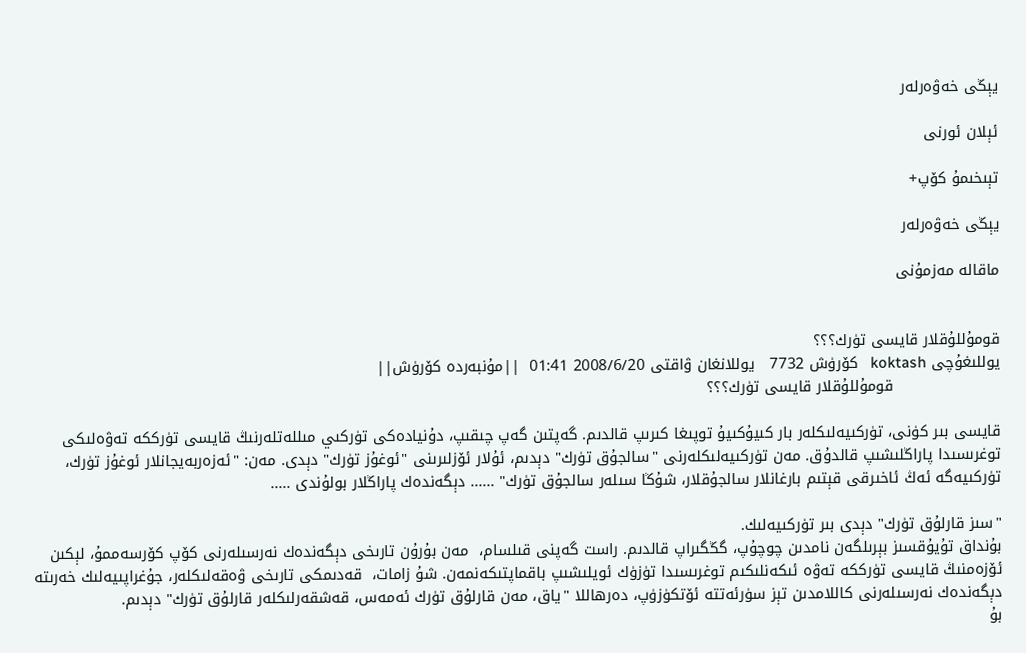يېڭى خەۋەرلەر

ئېلان ئورنى

تېىخىمۇ كۆپ+

يېڭى خەۋەرلەر

ماقالە مەزمۇنى


قومۇللۇقلار قايسى تۈرك؟؟؟
يوللىغۇچى koktash   كۆرۈش 7732   يوللانغان ۋاقتى 2008/6/20 01:41  ||مۇنبەردە كۆرۈش||
                     قومۇللۇقلار قايسى تۈرك؟؟؟

قايسى بىر كۈنى، تۈركىيەلىكلەر بار كىيۇكىيۇ توپىغا كىرىپ قالدىم. گەپتىن گەپ چىقىپ، دۇنيادەكى تۈركىي مىللەتلەرنىڭ قايسى تۈرككە تەۋەلىكى توغرىسىدا پاراڭلىشىپ قالدۇق. مەن تۈركىيەلىكلەرنى "سالجۇق تۈرك" دېدىم، ئۇلار ئۆزلىرىنى "ئوغۇز تۈرك" دېدى. مەن: "ئەزەربەيجانلار ئوغۇز تۈرك، تۈركىيەگە ئەڭ ئاخىرقى قېتىم بارغانلار سالجۇقلار، شۇڭا سىلەر سالجۇق تۈرك" ...... دېگەندەك پاراڭلار بولۇندى .....

"سىز قارلۇق تۈرك" دېدى بىر تۈركىيەلىك.
بۇنداق تۇيۇقسىز بېرىلگەن نامدىن چوچۇپ، گڭگىراپ قالدىم. راست گەپنى قىلسام،  مەن بۇرۇن تارىخى دېگەندەك نەرسىلەرنى كۆپ كۆرسەممۇ، لېكىن ئۆزەمنىڭ قايسى تۈرككە تەۋە ئىكەنلىكىم توغرىسىدا تۈزۈك ئويلىشىپ باقماپتىكەنمەن. شۇ زامات،  قەدىمكى تارىخى ۋەقەلىكلەر، جۇغراپىيەلىك خەرىتە دېگەندەك نەرسىلەرنى كاللامدىن تېز سۈرئەتتە ئۆتكۈزۈپ، دەرھاللا "ياق، مەن قارلۇق تۈرك ئەمەس، قەشقەرلىكلەر قارلۇق تۈرك" دېدىم.
بۇ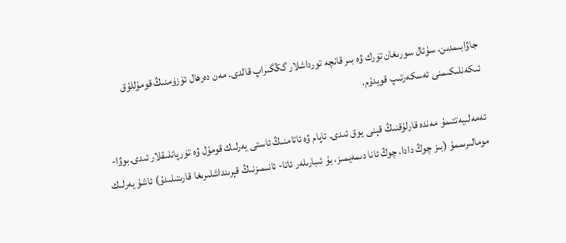جاۋابىمدىن، سۇئال سورىغان تۈرك ۋە بىر قانچە تورداشلار گڭگىراپ قالدى. مەن دەرھال ئۆزۈمنىڭ قومۇللۇق ئىكەنلىكىمنى ئەسكەرتىپ قويدۇم.

ئەمەلىيەتتىمۇ مەندە قارلۇقنىڭ قېنى يوق ئىدى. ئاپام ۋە ئاتامنىڭ ئاستى يەرلىك قومۇل ۋە تۈرپانلىقلار ئىدى.بوۋا- مومالىرىممۇ (بىز چوڭ دادا، چوڭ ئانا دىمەيمىز، بۇ ئىبارىلەر ئاتا- ئانىمىزنىڭ قېرىنداشلىرىغا قارىتىلىدۇ) ئاشۇ يەرلىك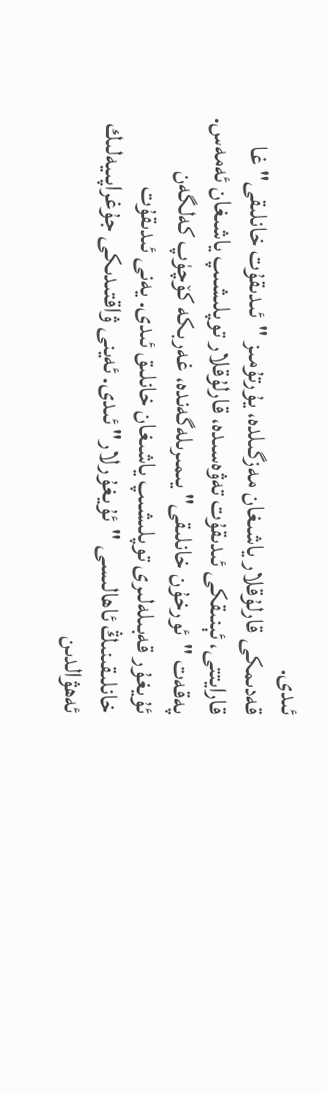ئىدى.
قەدىمكى قارلۇقلار ياشىغان مەزگىلدە، يۇرتۇمىز "ئىدىقۇت خانلىقى" غا قارايتتى، ئېنىقكى ئىدىقۇت تەۋەسىدە، قارلۇقلار توپلىشىپ ياشىغان ئەمەس. پەقەت "ئورخۇن خانلىقى" يىمىرىلەگەندە، غەربكە كۆچۈپ كەلگەن ئۇيغۇر قەبىلەلىرى توپلىشىپ ياشىغان خانلىق ئىدى. يەنى ئىدىقۇت خانلىقىنىڭ ئاھالىسى "ئۇيغۇرلار" ئىدى. ئەينى ۋاقتىدىكى جۇغراپىيەلىك ئەھۋالدىن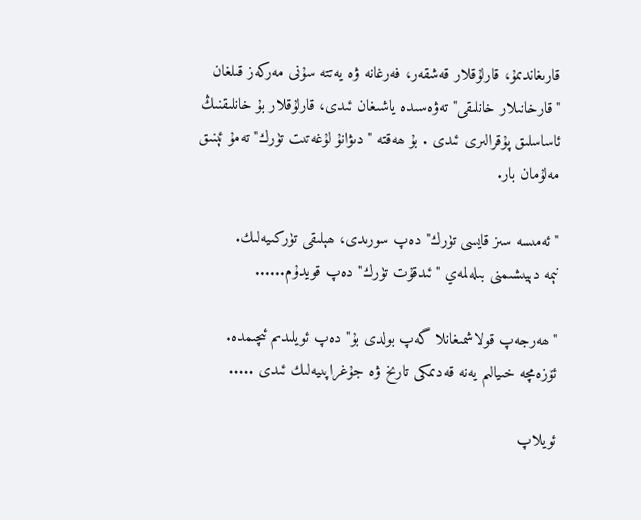قارىغاندىمۇ، قارلۇقلار قەشقەر، فەرغانە ۋە يەتتە سۇنى مەركەز قىلغان "قارخانىلار خانلىقى" تەۋەسىدە ياشىغان ئىدى، قارلۇقلار بۇ خانلىقنىڭ ئاساسلىق پۇقرالىرى ئىدى . بۇ ھەقتە "دىۋانۇ لۇغەتىت تۈرك" تەمۇ ئېنىق مەلۇمان بار.

"ئەمىسە سىز قايسى تۈرك" دەپ سورىدى، ھېلىقى تۈركىيەلىك.
نېمە دېيىشىمنى بىلەلمەي "ئىدقۇت تۈرك" دەپ قويدۇم......

"ھەرجەپ قولاشمىغانلا گەپ بولدى بۇ" دەپ ئويلىدىم ئىچىمدە. ئۆزەمچە خىيالىم يەنە قەدىمكى تارىخ ۋە جۇغراپىيەلىك ئىدى .....

ئويلاپ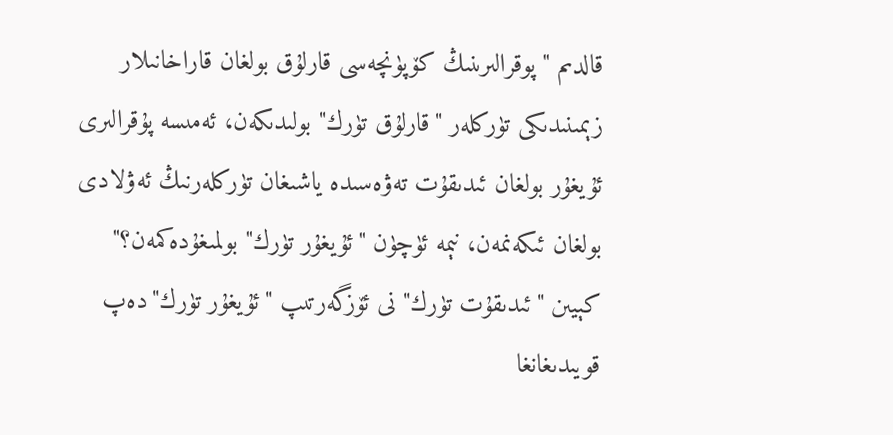قالدىم "پوقرالىرىنىڭ كۆپۈنچەسى قارلۇق بولغان قاراخانىلار زېمىنىدىكى تۈركلەر "قارلۇق تۈرك" بولىدىكەن، ئەمىسە پۇقرالىرى ئۇيغۇر بولغان ئىدىقۇت تەۋەسىدە ياشىغان تۈركلەرنىڭ ئەۋلادى بولغان ئىكەنمەن، نېمە ئۈچۈن "ئۇيغۇر تۈرك" بولمىغۇدەكمەن؟"
كېيىن "ئىدىقۇت تۈرك" نى ئۆزگەرتىپ "ئۇيغۇر تۈرك"دەپ قويىدىغانغا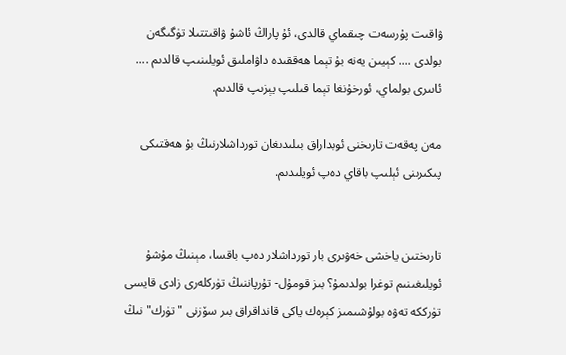ۋاقىت پۇرسەت چىقماي قالدى، ئۇ پاراڭ ئاشۇ ۋاقىتتىلا تۈگىگەن بولدى .... كېيىن يەنە بۇ تېما ھەققىدە داۋاملىق ئويلىنىپ قالدىم .... ئاىىرى بولماي، ئورخۇنغا تېما قىلىپ يېزىپ قالدىم.

مەن پەقەت تارىخنى ئوبداراق بىلىدىغان تورداشلارنىڭ بۇ ھەقتىكى پىكىرىنى ئېلىپ باقاي دەپ ئويلىدىم.


تارىختىن ياخشى خەۋىرى بار تورداشلار دەپ باقسا، مېنىڭ مۇشۇ ئويلىغىنىم توغرا بولدىمۇ؟ بىز قومۇل- تۇرپاننىڭ تۈركلەرى زادى قايسى تۈرككە تەۋە بولۇشىمىز كېرەك ياكى قانداقراق بىر سۆزنى "تۈرك" نىڭ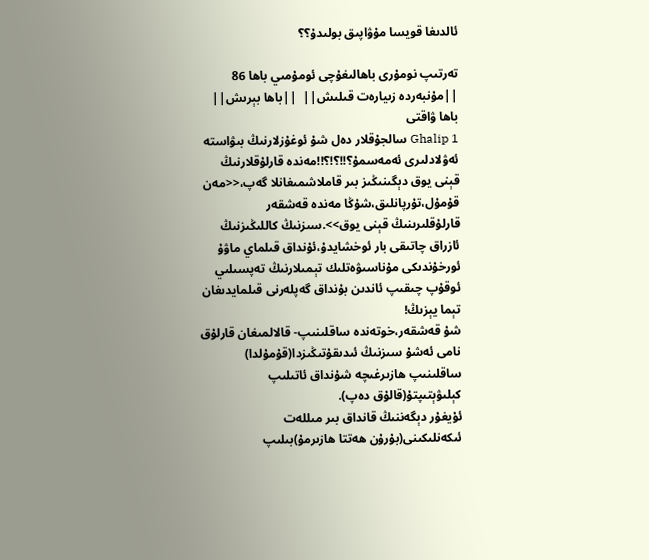ئالدىغا قويسا مۇۋاپىق بولىدۇ؟؟

تەرتىپ نومۇرى باھالىغۇچى ئومۇمىي باھا 86   ||مۇنبەردە زىيارەت قىلىش||  ||باھا بېرىش|| باھا ۋاقتى
1 Ghalip سالجۇقلار دەل شۇ ئوغۇزلارنىڭ بىۋاستە ئەۋلادلىرى ئەمەسمۇ؟!!؟!؟!!مەندە قارلۇقلارنىڭ قېنى يوق دېگىنىڭىز بىر قاملاشمىغانلا گەپ،<<مەن قۇمۇل،تۇرپانلىق،شۇڭا مەندە قەشقەر قارلۇقلىرىنىڭ قېنى يوق>>.سىزنىڭ كاللىڭىزنىڭ ئازراق چاتىقى بار ئوخشايدۇ،ئۇنداق قىلماي ماۋۇ ئورخۇندىكى مۇناسىۋەتلىك تېمىلارنىڭ تەپسىلىي ئوقۇپ چىقىپ ئاندىن بۇنداق گەپلەرنى قىلمايدىغان تېما يېزىڭ!
شۇ قەشقەر،خوتەندە ساقلىنىپ- قالالمىغان قارلۇق نامى ئەشۇ سىزنىڭ ئىدىقۇتىڭىزدا(قۇمۇلدا) ساقلىنىپ ھازىرغىچە شۇنداق ئاتىلىپ كېلىۋېتىپتۇ(قالۇق دەپ).
ئۇيغۇر دېگەننىڭ قانداق بىر مىللەت ئىكەنلىكىنى(بۇرۇن ھەتتا ھازىرمۇ)بىلىپ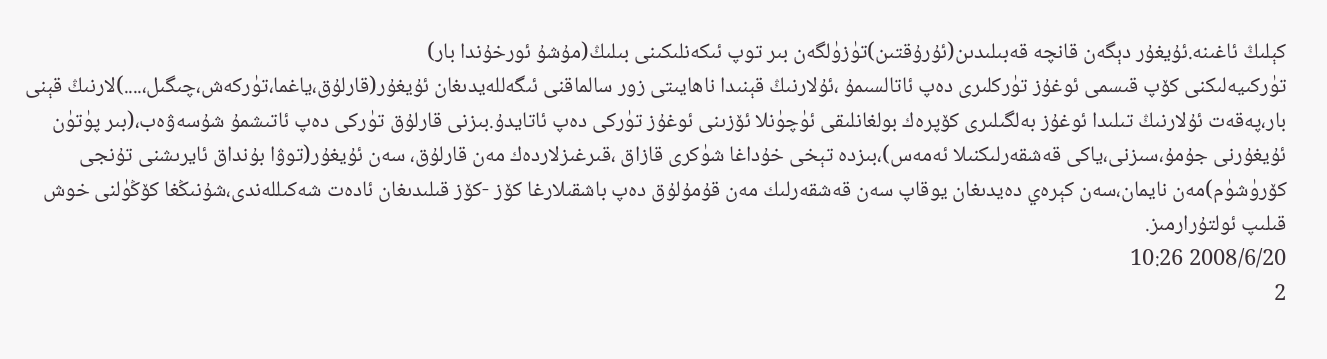كېلىڭ ئاغىنە.ئۇيغۇر دېگەن قانچە قەبىلىدىن(ئۇرۇقتىن)تۈزۈلگەن بىر توپ ئىكەنلىكىنى بىلىڭ(مۇشۇ ئورخۇندا بار)
تۈركىيەلىكنى كۆپ قىسمى ئوغۇز تۈركلىرى دەپ ئاتالسىمۇ ،ئۇلارنىڭ قېنىدا ناھايىتى زور سالماقنى ئىگەللەيدىغان ئۇيغۇر(قارلۇق،ياغما،تۈركەش،چىگىل،....)لارنىڭ قېنى بار،پەقەت ئۇلارنىڭ تىلىدا ئوغۇز بەلگىلىرى كۆپرەك بولغانلىقى ئۈچۈنلا ئۆزىنى ئوغۇز تۈركى دەپ ئاتايدۇ.بىزنى قارلۇق تۈركى دەپ ئاتىشمۇ شۇسەۋەب،(بىر پۈتۈن ئۇيغۇرنى جۇمۇ،سىزنى،ياكى قەشقەرلىكنىلا ئەمەس)،بىزدە تېخى خۇداغا شۈكرى قازاق ،قىرغىزلاردەك مەن قارلۇق، سەن ئۇيغۇر(توۋا بۇنداق ئايرىشنى تۇنجى كۆرۈشۈم)مەن نايمان،سەن كېرەي دەيدىغان يوقاپ سەن قەشقەرلىك مەن قۇمۇلۇق دەپ باشقىلارغا كۆز -كۆز قىلىدىغان ئادەت شەكىللەندى،شۇنىڭغا كۆڭۈلنى خوش قىلىپ ئولتۇرارمىز.
2008/6/20 10:26
2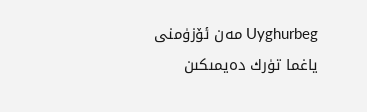Uyghurbeg مەن ئۆزۈمنى ياغما تۈرك دەيمىكىن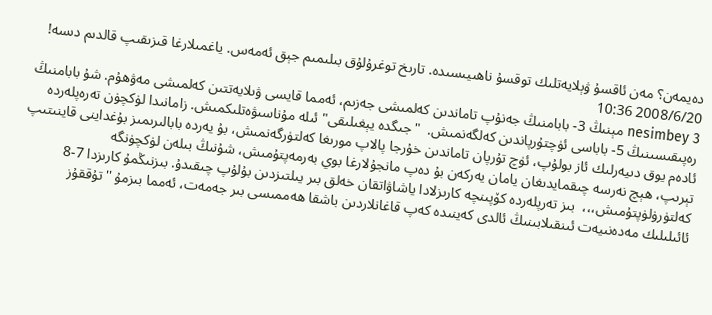دەيمەن؟ مەن ئاقسۇ ۋېلايەتلىك توقسۇ ناھىيىسىدە. تارىخ توغرۇلۇق بىلىمىم جېق ئەمەس. ياغمىلارغا قىزىقىپ قالدىم دىسە! 2008/6/20 10:36
3 nesimbey مېنىڭ 3- بابامنىڭ جەنۇپ تاماندىن كەلمىشى جەزىم، ئەمما قايسى ۋىلايەتتىن كەلمىشى مەۋھۇم. شۇ بابامنىڭ رەپىقىسىنىڭ 5- باباسى ئۈچتۇرپاندىن كەلگەنمىش.  "جىگدە يېغىلىقى" ئىلە مۇناسىۋەتلىكمىش. زامانىدا لۈكچۈن تەرەپلەردە ئادەم يوق دىيەرلىك ئاز بولۇپ، ئۈچ تۇرپان تاماندىن خۇرجا پالاپ مورىغا كەلتۈرگەنمىش، بۇ يەردە بابالىرىمىز بۇغداينى قاينىتىپ تېرىپ، ھېچ نەرسە چىقمايدىغان يامان يەركەن بۇ دەپ مانجۇلارغا بوي بەرمەپتۇمىش، شۇنىڭ بىلەن لۈكچۈنگە كەلتۈرۈلۈپتۇمىش،،،  بىز تەرپلەردە كۆپىنچە كارىزلادا ياشاۋاتقان خەلق بىر يىلتىزدىن بۇلۇپ چىقىدۇ. بىزنىڭمۇ كارىزدا 7-8 ئائىلىلىك مەدەنىيەت ئىنقىلابىنىڭ ئالدى كەينىدە كەپ قاغانلاردىن باشقا ھەممىسى بىر جەمەت، ئەمما بىزمۇ ''تۇققۇز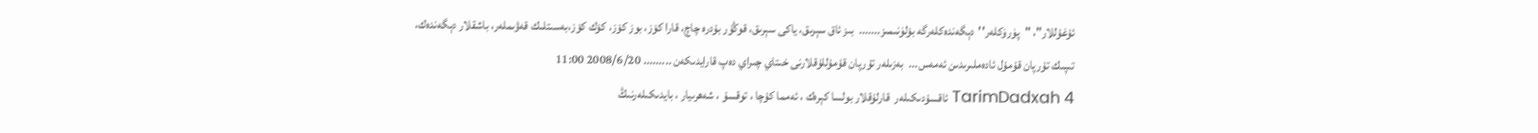ئۇغۇللار"، "پۈرۈكلەر''دېگەندەكلەرگە بۆلۈنىمىز.......  بىز ئاق سېرىق، ياكى سېرىق، قوڭۇر بۇدرە چاچ، قارا كۆز، بوز كۆز، كۆك كۆز،بەسىتلىك قەۋىملەر، باشقلار دېگەندەك، تىپىك تۇرپان قۇمۇل ئادەملىرىدىن ئەمەس...  بەزىلەر تۇرپان قۇمۇللۇقلارنى خىتاي چىراي دەپ قارايدىكەن ......... 2008/6/20 11:00
4 TarimDadxah ئاقسۇدىكىلەر  قارلۇقلار بولسا كېرەك ، ئەمما كۇچا ، توقسۇ ، شەھرىيار ، بايدىكىلەرنىڭ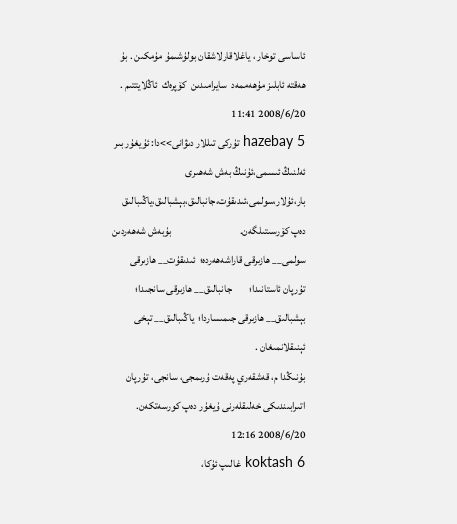ئاساسى توخار ، ياغلاقارلاشقان بولۇشىمۇ مۇمكىن . بۇ ھەقتە ئابلىز مۇھەممەد  سايرامىدىن  كۆپرەك  ئاڭلايتتىم . 2008/6/20 11:41
5 hazebay تۇركى تىللار دىۋانى>>دا: ئۇيغۇر بىر ئەلنىڭ ئىسمى،ئۇنىڭ بەش شەھىرى بار،ئۇلار،سولمى،ئىدىقۇت،جانبالىق،بېشبالىق،ياڭىبالىق دەپ كۆرسىتىلگەن.                                بۇبەش شەھەردىن سولمى__ ھازىرقى قاراشەھەردە؛  ئىدىقۇت__ ھازىرقى تۇرپان ئاستانىدا؛        جانبالىق__ ھازىرقى سانجىدا؛  بېشبالىق__ ھازىرقى جىمىساردا؛  ياڭىبالىق__ تېخى ئېنىقلانمىغان .
بۇنىڭدا م، قەشقەري پەقەت ۇرىمجى، سانجى، تۇرپان اتىرابىندىكى خەلىقلەرنى ۇيغۇر دەپ كورسەتكەن.
2008/6/20 12:16
6 koktash غالىپ ئۇكا،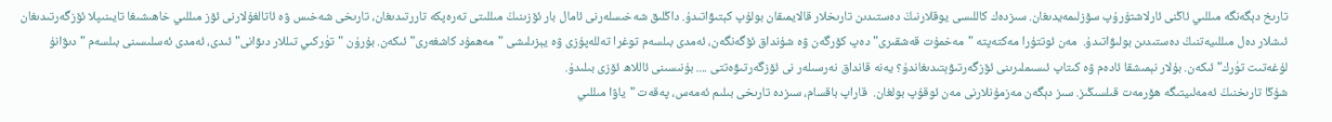تارىخ دېگەنگە مىللىي ئاڭنى ئارلاشتۇرۇپ سۆزلىمەيدىغان. سىزدەك كاللىسى يوقلارنىڭ دەستىدىن تارىخلار قالايمىقان بولۇپ كېتىۋاتىدۇ. داڭلىق شەخىسلەرنى ئامال بار ئۆزىنىڭ مىللىتى تەرەپكە تاررتىدىغان، تارىخى شەخىس ۋە ئاتالغۇلارنى ئۆز مىللىي خاھىشىغا تايىنىپلا ئۆزگەرتىدىغان ئىشلار دەل مىللىيەتنىڭ دەستىدىن بولىۋاتىدۇ.  مەن ئوتتۇرا مەكتەپتە "مەخمۇت قەشقىرى" دەپ كۆرگەن ۋە شۇنداق ئۆگەنگەن، ئەمدى بىلسەم توغرا تەللەپۇزى ۋە يېزىلىشى "مەھمۇد كاشغەرى" ئىكەن. بۇرۇن "تۈركىي تىللار دىۋانى" ئىدى، ئەمدى ئەسلىسىنى بىلسەم "دىۋانۇ لۇغەتىت تۈرك" ئىكەن. بۇلار نېمىشقا ئادەم ۋە كىتاپ ئىسىملىرىنى ئۆزگەرتىۋېتىدىغاندۇ؟ يەنە قانداق نەرسىلەر نى ئۆزگەرتىۋەتتى .... بۇنىسىنى ئاللاھ ئۆزى بىلىدۇ.
شۇڭا تارىخنىڭ ئەمەلىيتىگە ھۆرمەت قىلسىڭىز. سىز دېگەن مەزمۇنلارنى مەن ئوقۇپ بولغان.  قاراپ باقسام، سىزدە تارىخى بىلىم ئەمەس، پەقەت "ياۋا مىللىي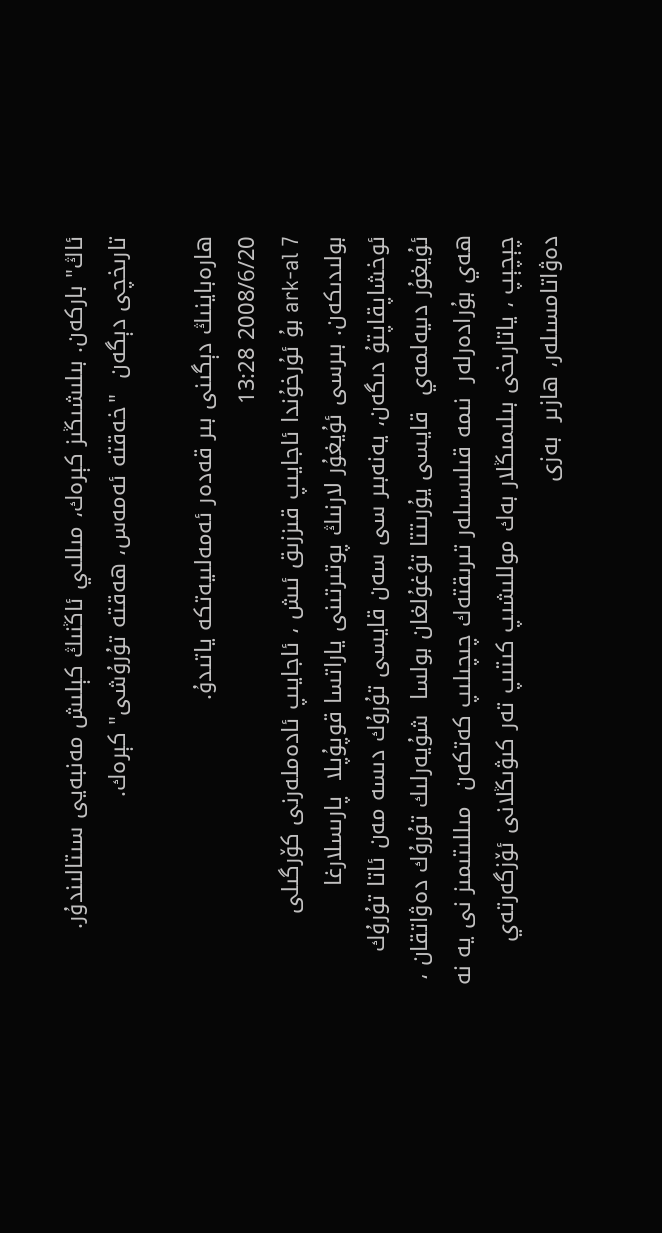ئاڭ" باركەن. بىلىشىڭىز كېرەك، مىللىي ئاڭنىڭ كېلىش مەنبەيى سىتالىندۇر.
تارىخچى دېگەن  "خەقتە ئەمەس، ھەقتە تۇرۇشى" كېرەك.

ھارەباينىڭ دېگىنى بىر قەدەر ئەمەلىيەتكە ياتىدۇ.
2008/6/20 13:28
7 ark-al بۇ ئۇرخۇندا ئاجايىپ قىززىق ئىش ، ئاجايىپ ئادەملەرنى كۆرگىلى بولىدىكەن. بىرسى ئۇيغۇر لارنىڭ پوتىرتىنى ياراتسا قوپۇپلا  پارىسلارغا ئوخشاپقاپتۇ دىگەن، يەنەبىر سى سەن قايسى تۇرۇك دىسە مەن ئاتا تۇرۇك ئۇيغۇر دىيەلمەي  قايسى يۇرىتتا تۇغۇلغان بولسا  شۇيەرلىك تۇرۇك دەۋاتقان ، ھەي بۇرادەرلەر  نىمە قىلىسىلەر تىرىقتەك چىچىلىپ كەتكەن  مىللىتىمىز نى يە نە چېچېپ ، ياتارىخى بىلىمىڭلار بەك موللىشىپ كىتىپ تەر كىۋىڭلانى ئۆزگەرتەي دەۋاتامسىلەر، ھازىر  بەزى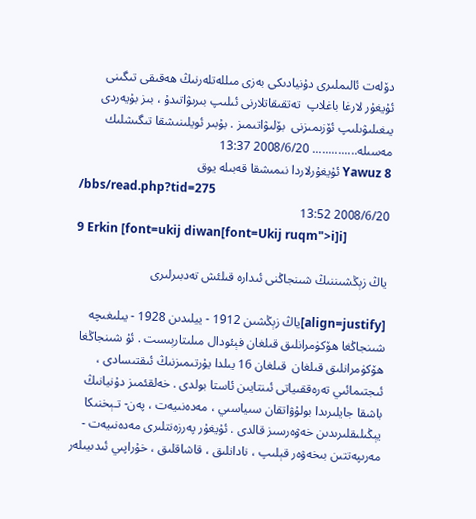دۆلەت ئالىملىرى دۇنيادىكى بەزى مىللەتلەرنىڭ ھەقىقى تىگىنى ئۇيغۇر لارغا باغلاپ  تەتقىقاتلارنى ئىلىپ بىرىۋاتىدۇ ، بىز بۇيەردى يىغىلىۋىلىپ ئۆزىمىزنى  بۆلىۋاتىمىز . بۇبىر ئويلىنىشقا تىگىشلىك مەسىلە.............. 2008/6/20 13:37
8 Yawuz ئۇيغۇرلاردا نىمىشقا قەبىلە يوق
/bbs/read.php?tid=275
2008/6/20 13:52
9 Erkin [font=ukij diwan[font=Ukij ruqm">i]i]

ياڭ زېڭشىننىڭ شىنجاڭنى ئىدارە قىلئش تەدبىرلىرى

[align=justify]ياڭ زېڭشىن 1912 - ييلىدىن 1928 - يىلىغىچە شىنجاڭغا ھۆكۈمرانلىق قىلغان فېئودال مىلىتارېىست . ئۇ شىنجاڭغا ھۆكۈمرانلىق قىلغان  قىلغان 16 يىلدا يۇرتىمىزنىڭ ئىقتىسادى ، ئىجتىمائىي تەرەققىياتى ئىنتايىن ئاستا بولدى . خەلقئمىز دۇنيانىڭ باشقا جايلىرىدا بولۇۋاتقان سىياسىي ، مەدەنىيەت ، پەن- تـېخنىكا يېڭىلىقلىرىدىن خەۋەرسىز قالدى . ئۇيغۇر پەرزەنتلىرى مەدەنىيەت - مەرىپەتتىن بىخەۋەر قېلىپ ، نادانلىق ، قاشاقلىق ، خۇراپىي ئىدىيىلەر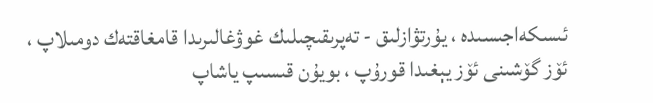ئىسكەاجىسىدە ، يۇرتۋازلىق - تەپرىقىچىلىك غوۋغالىرىدا قامغاقتەك دومىلاپ ، ئۆز گۆشىنى ئۆز يېغىدا قورۇپ ، بويۇن قىسىپ ياشاپ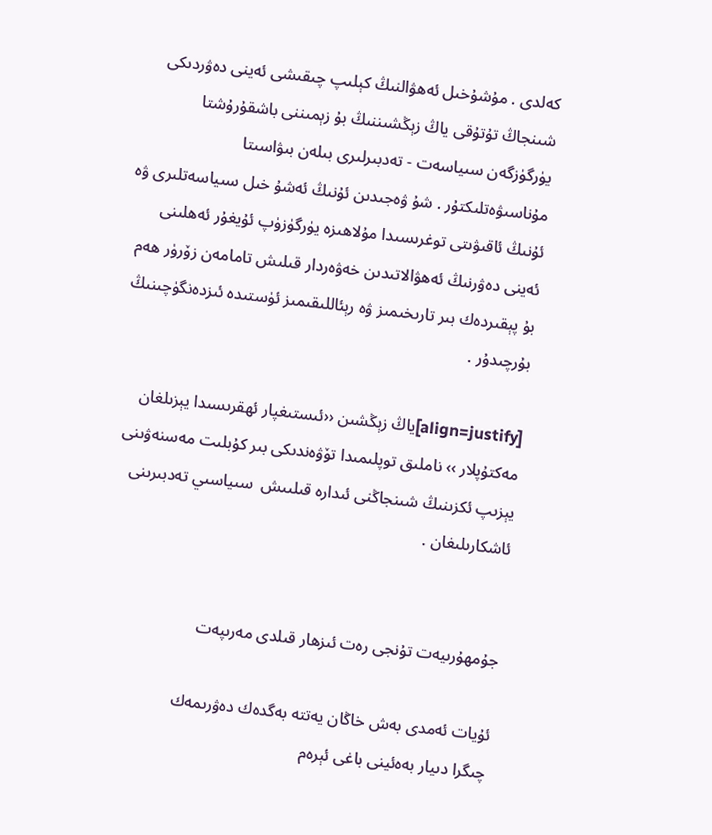كەلدى . مۇشۇخىل ئەھۋالنىڭ كېلىپ چىقىشى ئەينى دەۋردىكى شىنجاڭ تۇتۇقى ياڭ زېڭشىننىڭ بۇ زېمىننى باشقۇرۇشتا يۈرگۈزگەن سىياسەت - تەدبىرلىرى بىلەن بىۋاسىتا مۇناسىۋەتلىكتۇر . شۇ ۋەجىدىن ئۇنىڭ ئەشۇ خىل سىياسەتلىرى ۋە ئۇنىڭ ئاقىۋىتى توغرىسىدا مۇلاھىزە يۈرگۈزۈپ ئۇيغۇر ئەھلىنى ئەينى دەۋرنىڭ ئەھۋالاتىدىن خەۋەردار قىلىش تامامەن زۆرۈر ھەم بۇ پېقىردەك بىر تارىخىمىز ۋە رېئاللىقىمىز ئۈستىدە ئىزدەنگۈچىنىڭ بۇرچىدۇر .

[align=justify]ياڭ زېڭشىن ‹‹ئىستىغپار ئھقرىسىدا يېزىلغان مەكتۇپلار ›› ناملىق توپلىمىدا تۆۋەندىكى بىر كۇبلىت مەسنەۋىنى يېزىپ ئكزىنىڭ شىنجاڭنى ئىدارە قىلىىش  سىياسىي تەدبىرىنى ئاشكارىلىغان .


جۇمھۇرىيەت تۇنجى رەت ئىزھار قىلدى مەرىپەت

ئۇيات ئەمدى بەش خاڭان يەتتە بەگدەك دەۋرىمەك
چىگرا دىيار بەەئينى باغى ئېرەم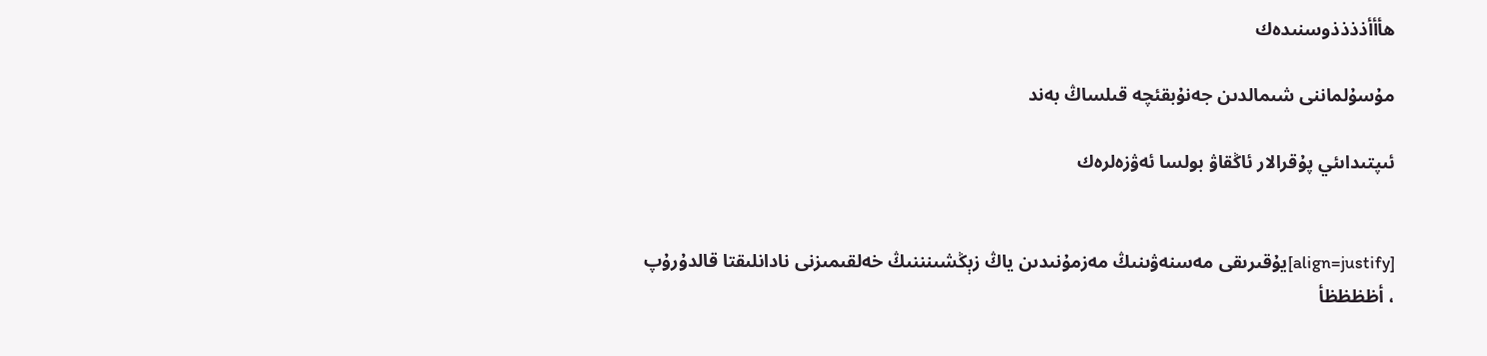ھأأأذذذذوسنىدەك

مۇسۇلماننى شىمالدىن جەنۇبقئچە قىلساڭ بەند

ئىپتىداىئي پۇقرالار ئاڭقاۋ بولسا ئەۋزەلرەك


[align=justify]يۇقىرىقى مەسنەۋىنىڭ مەزمۇنىدىن ياڭ زېڭشىنننىڭ خەلقىمىزنى نادانلىقتا قالدۇرۇپ ، أظظظظأ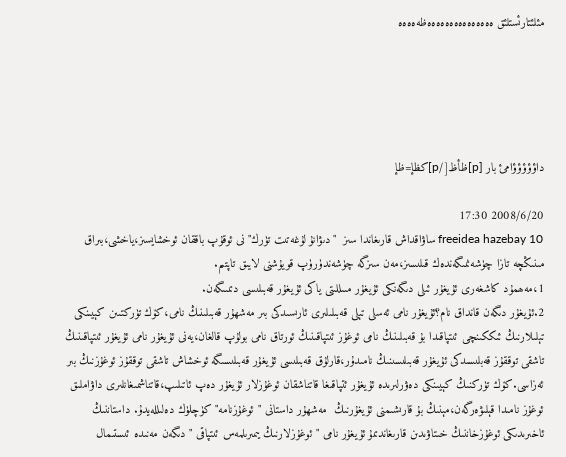مئلئتارئستلئق ەەەەەەەەەەەەەەەظەەەەە





داؤؤؤؤؤامئ بار [p]ظأظ[/p]كظإ=ظإ

2008/6/20 17:30
10 freeidea hazebay ساۋاقداش قارىغاندا سىز  "دىۋانۇ لۇغەتىت تۈرك"نى ئوقۇپ باققان ئوخشايسىز،ياخشى،بىراق مىنىڭچە تازا چۈشەنمىگەندەك قىلىسىز،مەن سىزگە چۈشەندۈرۈپ قويۇشنى لايىق تاپتىم.
1،مەھمۇد كاشغەرى ئۇيغۇر ئىلى دىگەنكى ئۇيغۇر مىىللىتى ياكى ئۇيغۇر قەبىلىسى دىمىىگەن.
2.ئۇيغۇر دىگەن قانداق نام؟ئۇيغۇر نامى ئەسلى تېلى قەبىلىلىرى ئارىسىدكى بىر مەشھۇر قەبىلىنىڭ نامى،كۆك تۈركتىىن كېيىنكى تېلىلارنىڭ ئىككىنچى ئىتپاقىدا بۇ قەبىلىنىڭ نامى ئوغۇز ئىتپاقىنىڭ ئورتاق نامى بولۇپ قالغان،يەنى ئۇيغۇر نامى ئۇيغۇر ئىتپاقىنىڭ تاشقى توققۇز قەبلىسىدكى ئۇيغۇر قەبىلىسىنىڭ نامىدۇر،قارلۇق قەبىلىسى ئۇيغۇر قەبىلىسىگە ئوخشاش تاشقى توققۇز ئوغۇزنىڭ بىر ئەزاسى.كۆك تۈركنىڭ كېيىنكى دەۋرلىرىدە ئۇيغۇر ئتپاقىغا قاتناشقان ئوغۇزلار ئۇيغۇر دەپ ئاتىلىپ،قاتناشمىغانلىرى داۋاملىق ئوغۇز نامىدا قېلىۋەرگەن،مېنىڭ بۇ قارىشىمنى ئۇيغۇرنىڭ  مەشھۇر داستانى "ئوغۇزنامە" كۈچلۈك دەلىللەيدۇ. داستاننىڭ ئاخىرىدىكى ئوغۇزخاننىڭ خىتاۋىدىن قارىغاندىمۇ ئۇيغۇر نامى "ئوغۇزلارنىڭ يىمىرىلمەس ئىتپاقى " دىگەن مەنىدە ئىستىمال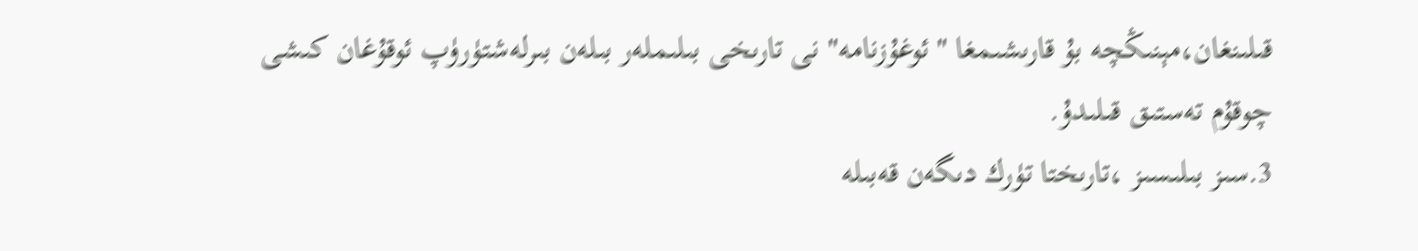قىلىنغان،مېنىڭچە بۇ قارىشىمغا "ئوغۇزنامە" نى تارىخى بىلىملەر بىلەن بىرلەشتۈرۈپ ئوقۇغان كىشى چوقۇم تەستىق قىلىدۇ.
3.سىز بىلىسىز ،تارىختا تۈرك دىگەن قەبىلە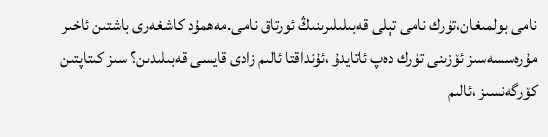نامى بولمىغان،تۈرك نامى تېلى قەبىلىلىرىنىڭ ئورتاق نامى.مەھمۇد كاشغەرى باشتىن ئاخىر مۇرەسسەسىز ئۆزىنى تۈرك دەپ ئاتايدۇ ،ئۇنداقتا ئالىم زادى قايسى قەبىلىدىن؟ سىز كىتاپتىن كۆرگەنسىز ،ئالىم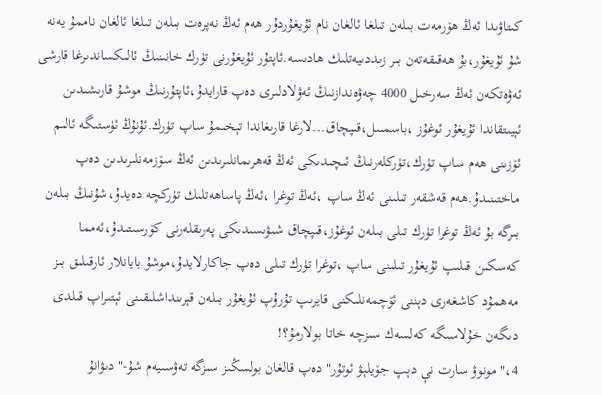كىتاۋىدا ئەڭ ھۆرمەت بىلەن تىلغا ئالغان نام ئۇيغۇردۇر ھەم ئەڭ نەپرەت بىلەن تىلغا ئالغان ناممۇ يەنە شۇ ئۇيغۇر،بۇ ھەقىقەتەن بىر زىددىيەتلىك ھادىسە.ئاپتۇر ئۇيغۇرنى تۈرك خانىنىڭ ئالىكساندىرغا قارشى ئەۋەتكەن ئەڭ سەرخىل 4000 چەۋەندازنىڭ ئەۋلادلىرى دەپ قارايدۇ،ئاپتۇرنىڭ موشۇ قارىشىدىن ئېيىتقاندا ئۇيغۇر ئوغۇز ،باسمىىل،قىپچاق...لارغا قارىغاندا تېخىمۇ ساپ تۈرك.ئۇنۇڭ ئۈستىگە ئالىم ئۆزىنى ھەم ساپ تۈرك،تۈركلەرنىڭ ئىچىدىكى ئەڭ قەھرىمانلىرىدىن ئەڭ سۆزمەنلىرىدىن دەپ ماختىنىدۇ.ھەم قەشقەر تىلىنى ئەڭ ساپ ،ئەڭ توغرا ،ئەڭ پاساھەتلىك تۈركچە دەيدۇ،شۇنىڭ بىلەن بىرگە بۇ ئەڭ توغرا تۈرك تىلى بىلەن ئوغۇز،قىپچاق شىۋىسىدىكى پەرىقلەرنى كۆرسىتىدۇ،ئەمما كەسكىن قىلىپ ئۇيغۇر تىلىنى ساپ ،توغرا تۈرك تىلى دەپ جاكارلايدۇ،موشۇ بايانلار ئارقىلىق بىز مەھمۇد كاشغەرى دېننى ئۆچمەنلىكنى قايرىپ تۇرۇپ ئۇيغۇر بىلەن قېرىنداشلىقىنى ئېتىراپ قىلدى دىگەن خۇلاسىگە كەلسەك سىزچە خاتا بولارمۇ؟!
4،" مونوۋ سارت نې دېپ جۆيلېۋ ئوتۇر" دەپ قالغان بولسڭىز سىزگە تەۋسىيەم شۇ-" دىۋانۇ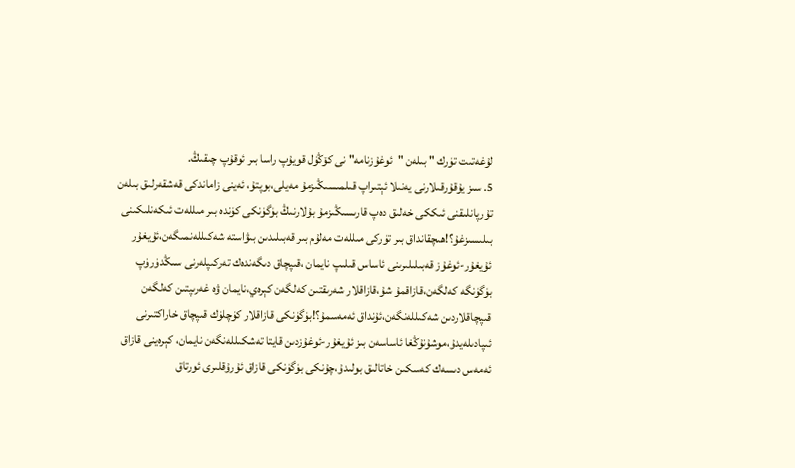لۇغەتىت تۈرك " بىلەن "ئوغۇزنامە" نى كۆڭۈل قويۇپ راسا بىر ئوقۇپ چىقىڭ.
5. سىز يۇقۇرقىلارنى يەنىلا ئېتىراپ قىلمىسىڭىزمۇ مەيلى،بوپتۇ، ئەينى زاماندكى قەشقەرلىق بىلەن تۇرپانلىقنى ئىككى خەلىق دەپ قارىسىڭىزمۇ بۇلارنىڭ بۈگۈنكى كۈندە بىر مىللەت ئىكەنلىكىنى بىلىسىزغۇ؟!ھىچقانداق بىر تۈركى مىللەت مەلۇم بىر قەبىلىدىن بىۋاستە شەكىللەنمىگەن،ئۇيغۇر ئۇيغۇر-ئوغۇز قەبىلىلىرىنى ئاساس قىلىپ نايمان ،قىپچاق دىگەندەك تەركىپلەرنى سىڭدۈرۈپ بۈگۈنگە كەلگەن،قازاقمۇ شۇ،قازاقلار شەرىقتىن كەلگەن كېرەي،نايمان ۋە غەرىپتىن كەلگەن قىپچاقلاردىن شەكىللەنگەن،ئۇنداق ئەمەسمۇ؟!بۈگۈنكى قازاقلار كۈچلۈك قىپچاق خاراكتىرنى ئىپادىلەيدۇ،موشۇنۇڭغا ئاساسەن بىز ئۇيغۇر-ئوغۇزدىن قايتا تەشكىللەنگەن نايمان، كېرەينى قازاق ئەمەس دىسەك كەسكىن خاتالىق بولىدۇ،چۇنكى بۈگۈنكى قازاق ئۇرۇقلىرى ئورتاق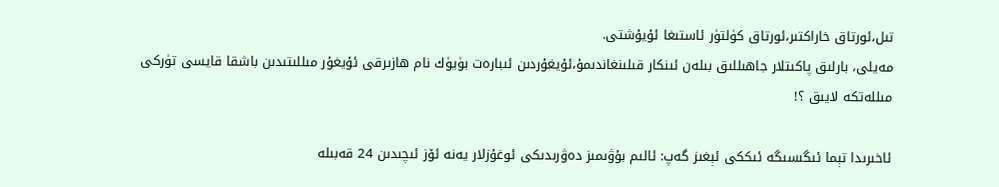تىل،ئورتاق خاراكتىر،ئورتاق كۈلتۈر ئاستىغا ئۇيۇشتى.
مەيلى، بارلىق پاكىتلار جاھىللىق بىلەن ئىنكار قىلىنغاندىمۇ،ئۇيغۇردىن ئىبارەت بۈيۈك نام ھازىرقى ئۇيغۇر مىللىتىدىن باشقا قايسى تۈركى مىللەتكە لايىق ؟!

ئاخىرىدا تېما ئىگىسىگە ئىككى ئېغىز گەپ: ئالىم بۇۋىمىز دەۋرىدىكى ئوغۇزلار يەنە ئۆز ئىچىدىن 24 قەبىلە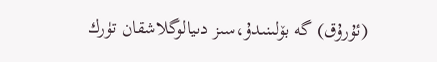(ئۇرۇق) گە بۆلىنىدۇ،سىز دىيالوگلاشقان تۈرك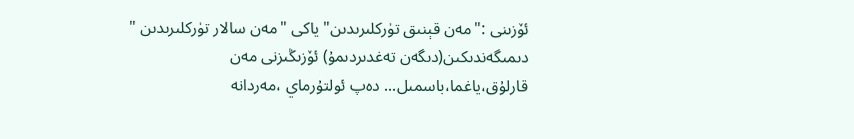ئۆزىنى :"مەن قېنىق تۈركلىرىدىن" ياكى "مەن سالار تۈركلىرىدىن " دىمىگەندىكىن(دىگەن تەغدىردىمۇ) ئۆزىڭىزنى مەن قارلۇق،ياغما،باسمىل... دەپ ئولتۇرماي ،مەردانە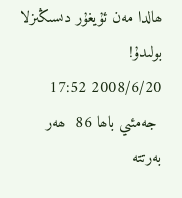ھالدا مەن ئۇيغۇر دىسىڭىزلا بولىدۇ!
2008/6/20 17:52
 جەمئىي باھا 86  ھەر بەرتتە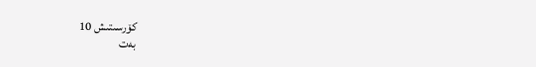كۆرسىتىش 10
بەت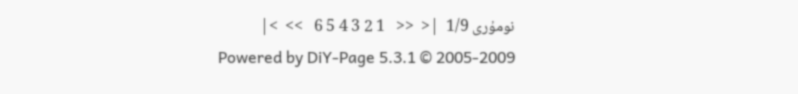نومۇرى 1/9  |<  <<   1 2 3 4 5 6   >>  >|
Powered by DiY-Page 5.3.1 © 2005-2009